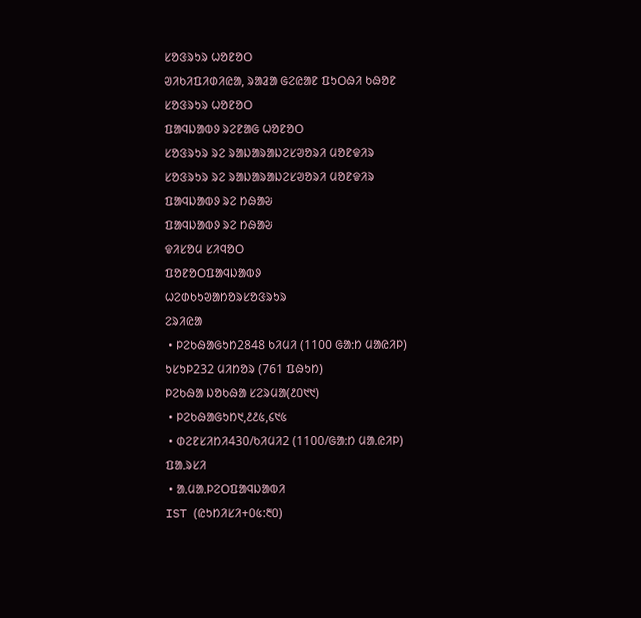ᱥᱚᱝᱨᱩᱨ ᱦᱚᱱᱚᱛ
ᱣᱤᱠᱤᱯᱤᱰᱤᱭᱟ, ᱨᱟᱲᱟ ᱜᱮᱭᱟᱱ ᱯᱩᱛᱷᱤ ᱠᱷᱚᱱ
ᱥᱚᱝᱨᱩᱨ ᱦᱚᱱᱚᱛ
ᱯᱟᱧᱡᱟᱵᱽ ᱨᱮᱱᱟᱜ ᱦᱚᱱᱚᱛ
ᱥᱚᱝᱨᱩᱨ ᱨᱮ ᱨᱟᱡᱟᱨᱟᱡᱮᱥᱣᱚᱨᱤ ᱢᱚᱱᱫᱤᱨ
ᱥᱚᱝᱨᱩᱨ ᱨᱮ ᱨᱟᱡᱟᱨᱟᱡᱮᱥᱣᱚᱨᱤ ᱢᱚᱱᱫᱤᱨ
ᱯᱟᱧᱡᱟᱵᱽ ᱨᱮ ᱴᱷᱟᱶ
ᱯᱟᱧᱡᱟᱵᱽ ᱨᱮ ᱴᱷᱟᱶ
ᱫᱤᱥᱚᱢ ᱥᱤᱧᱚᱛ
ᱯᱚᱱᱚᱛᱯᱟᱧᱡᱟᱵᱽ
ᱦᱮᱰᱠᱩᱣᱟᱴᱚᱨᱥᱚᱝᱨᱩᱨ
ᱮᱨᱤᱭᱟ
 • ᱞᱮᱠᱷᱟᱜᱩᱴ2848 ᱠᱤᱢᱤ (1100 ᱜᱟᱺᱴ ᱢᱟᱭᱤᱞ)
ᱩᱥᱩᱞ232 ᱢᱤᱴᱚᱨ (761 ᱯᱷᱩᱴ)
ᱞᱮᱠᱷᱟ ᱡᱚᱠᱷᱟ ᱥᱮᱨᱢᱟ(᱒᱐᱑᱑)
 • ᱞᱮᱠᱷᱟᱜᱩᱴ᱑,᱒᱒᱕,᱔᱑᱕
 • ᱰᱮᱱᱥᱤᱴᱤ430/ᱠᱤᱢᱤ2 (1100/ᱜᱟᱺᱴ ᱢᱟᱹᱭᱤᱞ)
ᱯᱟᱹᱨᱥᱤ
 • ᱟᱹᱢᱟᱹᱞᱮᱛᱯᱟᱧᱡᱟᱵᱤ
IST (ᱭᱩᱴᱤᱥᱤ+᱐᱕:᱓᱐)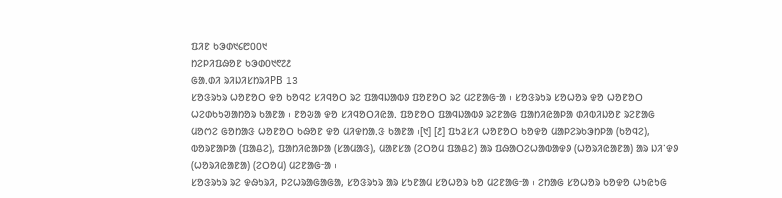ᱯᱤᱱ ᱠᱳᱰ᱑᱔᱘᱐᱐᱑
ᱴᱮᱞᱤᱯᱷᱚᱱ ᱠᱳᱰ᱐᱑᱖᱗᱒
ᱜᱟᱹᱰᱤ ᱨᱤᱡᱤᱥᱴᱨᱤPB 13
ᱥᱚᱝᱨᱩᱨ ᱦᱚᱱᱚᱛ ᱫᱚ ᱠᱚᱧᱮ ᱥᱤᱧᱚᱛ ᱨᱮ ᱯᱟᱧᱡᱟᱵᱽ ᱯᱚᱱᱚᱛ ᱨᱮ ᱢᱮᱱᱟᱜᱼᱟ ᱾ ᱥᱚᱝᱨᱩᱨ ᱥᱚᱦᱚᱨ ᱫᱚ ᱦᱚᱱᱚᱛ ᱦᱮᱰᱠᱩᱣᱟᱴᱚᱨ ᱠᱟᱱᱟ ᱾ ᱱᱚᱶᱟ ᱫᱚ ᱥᱤᱧᱚᱛᱤᱭᱟᱹ ᱯᱚᱱᱚᱛ ᱯᱟᱧᱡᱟᱵᱽ ᱨᱮᱱᱟᱜ ᱯᱟᱴᱤᱭᱟᱞᱟ ᱰᱤᱵᱤᱡᱚᱱ ᱨᱮᱱᱟᱜ ᱢᱚᱬᱮ ᱜᱚᱴᱟᱝ ᱦᱚᱱᱚᱛ ᱠᱷᱚᱱ ᱫᱚ ᱢᱤᱫᱴᱟᱹᱝ ᱠᱟᱱᱟ ᱾[᱑] [᱒] ᱯᱩᱲᱥᱤ ᱦᱚᱱᱚᱛ ᱠᱚᱫᱚ ᱢᱟᱞᱮᱨᱠᱳᱴᱞᱟ (ᱠᱚᱧᱮ), ᱵᱚᱨᱱᱟᱞᱟ (ᱯᱟᱪᱮ), ᱯᱟᱴᱤᱭᱟᱞᱟ (ᱥᱟᱢᱟᱝ), ᱢᱟᱱᱥᱟ (ᱮᱛᱚᱢ ᱯᱟᱪᱮ) ᱟᱨ ᱯᱷᱟᱛᱮᱦᱟᱵᱟᱫᱽ (ᱦᱚᱨᱤᱭᱟᱱᱟ) ᱟᱨ ᱡᱤᱸᱫᱽ (ᱦᱚᱨᱤᱭᱟᱱᱟ) (ᱮᱛᱚᱢ) ᱢᱮᱱᱟᱜᱼᱟ ᱾
ᱥᱚᱝᱨᱩᱨ ᱨᱮ ᱫᱷᱩᱨᱤ, ᱞᱮᱦᱨᱟᱜᱟᱜᱟ, ᱥᱚᱝᱨᱩᱨ ᱟᱨ ᱥᱩᱱᱟᱢ ᱥᱚᱦᱚᱨ ᱠᱚ ᱢᱮᱱᱟᱜᱼᱟ ᱾ ᱮᱴᱟᱜ ᱥᱚᱦᱚᱨ ᱠᱚᱫᱚ ᱦᱩᱭᱩᱜ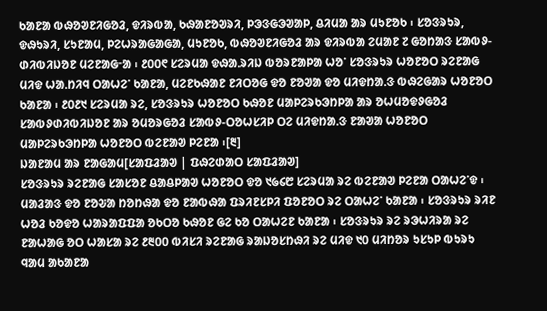ᱠᱟᱱᱟ ᱵᱷᱚᱣᱱᱤᱜᱚᱲ, ᱫᱤᱨᱵᱟ, ᱠᱷᱟᱱᱚᱣᱨᱤ, ᱞᱳᱝᱜᱳᱣᱟᱞ, ᱪᱤᱢᱟ ᱟᱨ ᱢᱩᱱᱚᱠ ᱾ ᱥᱚᱝᱨᱩᱨ, ᱫᱷᱩᱨᱤ, ᱥᱩᱱᱟᱢ, ᱞᱮᱦᱨᱟᱜᱟᱜᱟ, ᱢᱩᱱᱚᱠ, ᱵᱷᱚᱣᱱᱤᱜᱚᱲ ᱟᱨ ᱫᱤᱨᱵᱟ ᱮᱢᱟᱱ ᱗ ᱜᱚᱴᱟᱝ ᱥᱟᱵᱽ-ᱰᱤᱵᱤᱡᱚᱱ ᱢᱮᱱᱟᱜᱼᱟ ᱾ ᱒᱐᱐᱖ ᱥᱮᱨᱢᱟ ᱫᱷᱟᱹᱨᱤᱡ ᱵᱚᱨᱱᱟᱞᱟ ᱦᱚᱸ ᱥᱚᱝᱨᱩᱨ ᱦᱚᱱᱚᱛ ᱨᱮᱱᱟᱜ ᱢᱤᱫ ᱦᱟᱹᱴᱤᱧ ᱛᱟᱦᱮᱸ ᱠᱟᱱᱟ, ᱢᱮᱱᱠᱷᱟᱱ ᱱᱤᱛᱚᱜ ᱫᱚ ᱱᱚᱣᱟ ᱫᱚ ᱢᱤᱫᱴᱟᱹᱝ ᱵᱷᱮᱜᱟᱨ ᱦᱚᱱᱚᱛ ᱠᱟᱱᱟ ᱾ ᱒᱐᱒᱑ ᱥᱮᱨᱢᱟ ᱨᱮ, ᱥᱚᱝᱨᱩᱨ ᱦᱚᱱᱚᱛ ᱠᱷᱚᱱ ᱢᱟᱞᱮᱨᱠᱳᱴᱞᱟ ᱟᱨ ᱚᱦᱢᱚᱫᱽᱜᱚᱲ ᱥᱟᱵᱽᱰᱤᱵᱤᱡᱚᱱ ᱟᱨ ᱚᱢᱚᱨᱜᱚᱲ ᱥᱟᱵᱽ-ᱛᱚᱦᱥᱤᱞ ᱛᱮ ᱢᱤᱫᱴᱟᱹᱝ ᱱᱟᱣᱟ ᱦᱚᱱᱚᱛ ᱢᱟᱞᱮᱨᱠᱳᱴᱞᱟ ᱦᱚᱱᱚᱛ ᱵᱮᱱᱟᱣ ᱞᱮᱱᱟ ᱾[᱓]
ᱡᱟᱱᱟᱢ ᱟᱨ ᱱᱟᱜᱟᱢ[ᱥᱟᱯᱲᱟᱣ | ᱯᱷᱮᱰᱟᱛ ᱥᱟᱯᱲᱟᱣ]
ᱥᱚᱝᱨᱩᱨ ᱨᱮᱱᱟᱜ ᱥᱟᱥᱚᱱ ᱪᱟᱪᱞᱟᱣ ᱦᱚᱱᱚᱛ ᱫᱚ ᱑᱙᱔᱘ ᱥᱮᱨᱢᱟ ᱨᱮ ᱵᱮᱱᱟᱣ ᱞᱮᱱᱟ ᱛᱟᱦᱮᱸᱫ ᱾ ᱢᱟᱲᱟᱝ ᱫᱚ ᱱᱚᱶᱟ ᱴᱚᱴᱷᱟ ᱫᱚ ᱱᱟᱵᱷᱟ ᱯᱨᱤᱱᱥᱞᱤ ᱯᱚᱱᱚᱛ ᱨᱮ ᱛᱟᱦᱮᱸ ᱠᱟᱱᱟ ᱾ ᱥᱚᱝᱨᱩᱨ ᱨᱤᱱ ᱦᱚᱲ ᱠᱚᱫᱚ ᱦᱟᱨᱟᱯᱯᱟ ᱚᱠᱛᱚ ᱠᱷᱚᱱ ᱜᱮ ᱠᱚ ᱛᱟᱦᱮᱱ ᱠᱟᱱᱟ ᱾ ᱥᱚᱝᱨᱩᱨ ᱨᱮ ᱨᱳᱦᱤᱨᱟ ᱨᱮ ᱱᱟᱦᱟᱜ ᱚᱛ ᱦᱟᱥᱟ ᱨᱮ ᱒᱓᱐᱐ ᱵᱤᱥᱤ ᱨᱮᱱᱟᱜ ᱨᱟᱡᱚᱥᱴᱷᱤ ᱨᱮ ᱢᱤᱫ ᱑᱐ ᱢᱤᱴᱚᱨ ᱩᱥᱩᱞ ᱵᱩᱨᱩ ᱧᱟᱢ ᱟᱠᱟᱱᱟ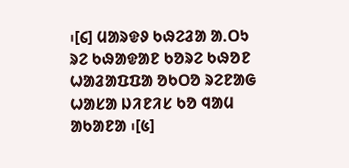᱾[᱔] ᱢᱟᱨᱫᱽ ᱠᱷᱮᱲᱟ ᱟᱹᱛᱩ ᱨᱮ ᱠᱷᱟᱫᱟᱱ ᱠᱚᱨᱮ ᱠᱷᱚᱱ ᱦᱟᱲᱟᱯᱯᱟ ᱚᱠᱛᱚ ᱨᱮᱱᱟᱜ ᱦᱟᱥᱟ ᱡᱤᱱᱤᱥ ᱠᱚ ᱧᱟᱢ ᱟᱠᱟᱱᱟ ᱾[᱕]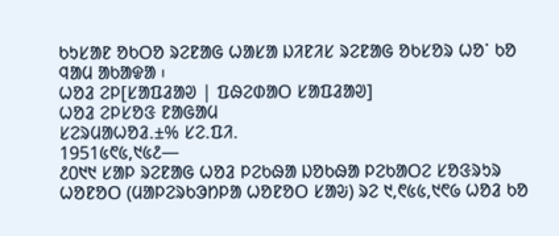ᱠᱩᱥᱟᱱ ᱚᱠᱛᱚ ᱨᱮᱱᱟᱜ ᱦᱟᱥᱟ ᱡᱤᱱᱤᱥ ᱨᱮᱱᱟᱜ ᱚᱠᱥᱚᱨ ᱦᱚᱸ ᱠᱚ ᱧᱟᱢ ᱟᱠᱟᱫᱟ ᱾
ᱦᱚᱲ ᱮᱞ[ᱥᱟᱯᱲᱟᱣ | ᱯᱷᱮᱰᱟᱛ ᱥᱟᱯᱲᱟᱣ]
ᱦᱚᱲ ᱮᱞᱥᱚᱝ ᱱᱟᱜᱟᱢ
ᱥᱮᱨᱢᱟᱦᱚᱲ.±% ᱥᱮ.ᱯᱤ.
1951᱕᱖᱕,᱑᱕᱒—
᱒᱐᱑᱑ ᱥᱟᱞ ᱨᱮᱱᱟᱜ ᱦᱚᱲ ᱞᱮᱠᱷᱟ ᱡᱚᱠᱷᱟ ᱞᱮᱠᱟᱛᱮ ᱥᱚᱝᱨᱩᱨ ᱦᱚᱱᱚᱛ (ᱢᱟᱞᱮᱨᱠᱳᱴᱞᱟ ᱦᱚᱱᱚᱛ ᱥᱟᱶ) ᱨᱮ ᱑,᱖᱕᱕,᱑᱖᱙ ᱦᱚᱲ ᱠᱚ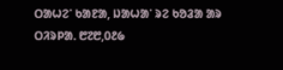ᱛᱟᱦᱮᱸ ᱠᱟᱱᱟ, ᱡᱟᱦᱟᱸ ᱨᱮ ᱠᱚᱲᱟ ᱟᱨ ᱛᱤᱨᱞᱟᱹ ᱘᱗᱘,᱐᱒᱙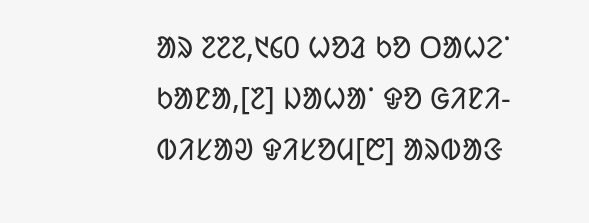ᱟᱨ ᱗᱗᱗,᱑᱔᱐ ᱦᱚᱲ ᱠᱚ ᱛᱟᱦᱮᱸ ᱠᱟᱱᱟ,[᱗] ᱡᱟᱦᱟᱸ ᱫᱚ ᱜᱤᱱᱤ-ᱵᱤᱥᱟᱣ ᱫᱤᱥᱚᱢ[᱘] ᱟᱨᱵᱟᱝ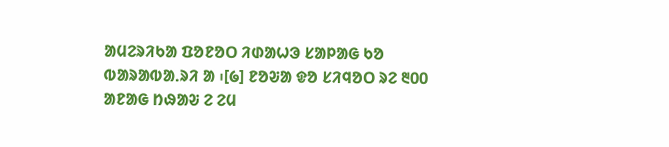ᱟᱢᱮᱨᱤᱠᱟ ᱯᱚᱱᱚᱛ ᱤᱰᱟᱦᱳ ᱥᱟᱞᱟᱜ ᱠᱚ ᱵᱟᱨᱟᱵᱟᱹᱨᱤ ᱟ ᱾[᱙] ᱱᱚᱶᱟ ᱫᱚ ᱥᱤᱧᱚᱛ ᱨᱮ ᱓᱐᱐ ᱟᱱᱟᱜ ᱴᱷᱟᱶ ᱮ ᱮᱢ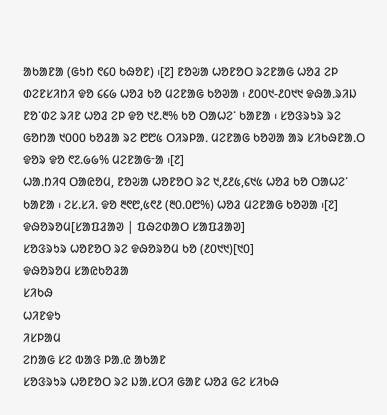ᱟᱠᱟᱱᱟ (ᱜᱩᱴ ᱖᱔᱐ ᱠᱷᱚᱱ) ᱾[᱗] ᱱᱚᱶᱟ ᱦᱚᱱᱚᱛ ᱨᱮᱱᱟᱜ ᱦᱚᱲ ᱮᱞ ᱰᱮᱱᱥᱤᱴᱤ ᱫᱚ ᱔᱔᱙ ᱦᱚᱲ ᱠᱚ ᱢᱮᱱᱟᱜ ᱠᱚᱣᱟ ᱾ ᱒᱐᱐᱑-᱒᱐᱑᱑ ᱫᱷᱟᱹᱨᱤᱡ ᱱᱚᱸᱰᱮ ᱨᱤᱱ ᱦᱚᱲ ᱮᱞ ᱫᱚ ᱑᱒.᱓% ᱠᱚ ᱛᱟᱦᱮᱸ ᱠᱟᱱᱟ ᱾ ᱥᱚᱝᱨᱩᱨ ᱨᱮ ᱜᱚᱴᱟ ᱑᱐᱐᱐ ᱠᱚᱲᱟ ᱨᱮ ᱘᱘᱕ ᱛᱤᱨᱞᱟᱹ ᱢᱮᱱᱟᱜ ᱠᱚᱣᱟ ᱟᱨ ᱥᱤᱠᱷᱱᱟᱹᱛ ᱫᱚᱨ ᱫᱚ ᱖᱗.᱙᱙% ᱢᱮᱱᱟᱜᱼᱟ ᱾[᱗]
ᱦᱟᱹᱴᱤᱧ ᱛᱟᱭᱚᱢ, ᱱᱚᱶᱟ ᱦᱚᱱᱚᱛ ᱨᱮ ᱑,᱒᱒᱕,᱔᱑᱕ ᱦᱚᱲ ᱠᱚ ᱛᱟᱦᱮᱸ ᱠᱟᱱᱟ ᱾ ᱮᱥ.ᱥᱤ. ᱫᱚ ᱓᱖᱘,᱕᱖᱒ (᱓᱐.᱐᱘%) ᱦᱚᱲ ᱢᱮᱱᱟᱜ ᱠᱚᱣᱟ ᱾[᱗]
ᱫᱷᱚᱨᱚᱢ[ᱥᱟᱯᱲᱟᱣ | ᱯᱷᱮᱰᱟᱛ ᱥᱟᱯᱲᱟᱣ]
ᱥᱚᱝᱨᱩᱨ ᱦᱚᱱᱚᱛ ᱨᱮ ᱫᱷᱚᱨᱚᱢ ᱠᱚ (᱒᱐᱑᱑)[᱑᱐]
ᱫᱷᱚᱨᱚᱢ ᱥᱟᱭᱠᱚᱲᱟ
ᱥᱤᱠᱷ
ᱦᱤᱱᱫᱩ
ᱤᱥᱞᱟᱢ
ᱮᱴᱟᱜ ᱥᱮ ᱵᱟᱝ ᱞᱟᱹᱭ ᱟᱠᱟᱱ
ᱥᱚᱝᱨᱩᱨ ᱦᱚᱱᱚᱛ ᱨᱮ ᱡᱟᱹᱥᱛᱤ ᱜᱟᱱ ᱦᱚᱲ ᱜᱮ ᱥᱤᱠᱷ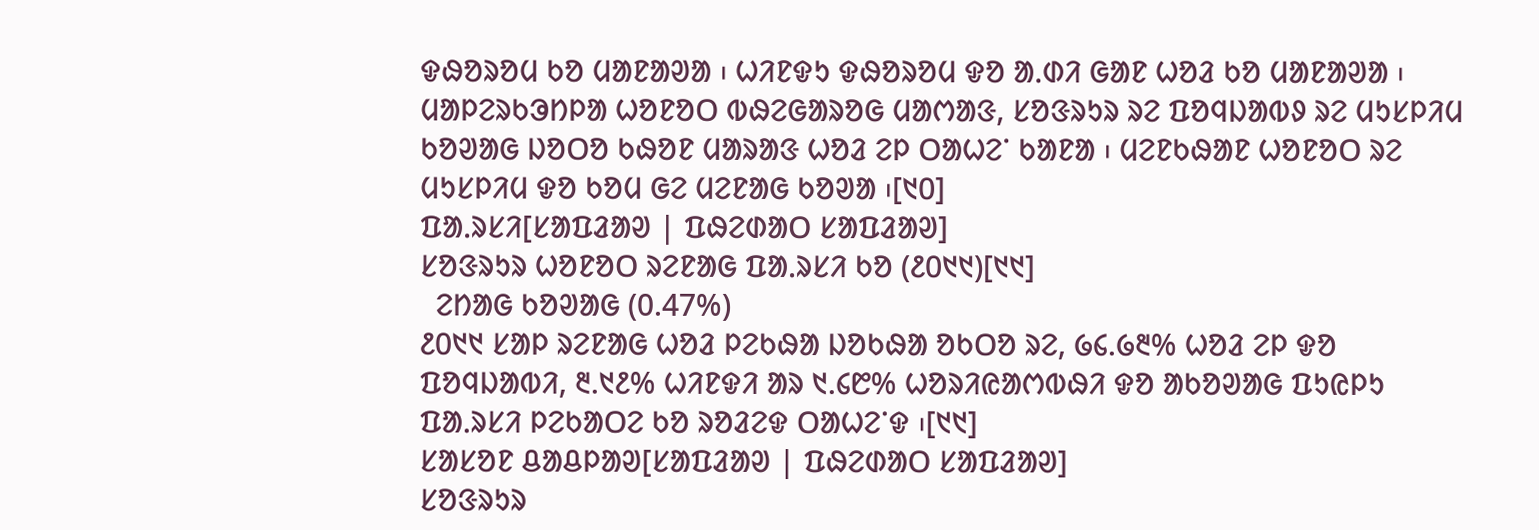ᱫᱷᱚᱨᱚᱢ ᱠᱚ ᱢᱟᱱᱟᱣᱟ ᱾ ᱦᱤᱱᱫᱩ ᱫᱷᱚᱨᱚᱢ ᱫᱚ ᱟᱹᱰᱤ ᱜᱟᱱ ᱦᱚᱲ ᱠᱚ ᱢᱟᱱᱟᱣᱟ ᱾ ᱢᱟᱞᱮᱨᱠᱳᱴᱞᱟ ᱦᱚᱱᱚᱛ ᱵᱷᱮᱜᱟᱨᱚᱜ ᱢᱟᱬᱟᱝ, ᱥᱚᱝᱨᱩᱨ ᱨᱮ ᱯᱚᱧᱡᱟᱵᱽ ᱨᱮ ᱢᱩᱥᱞᱤᱢ ᱠᱚᱣᱟᱜ ᱡᱚᱛᱚ ᱠᱷᱚᱱ ᱢᱟᱨᱟᱝ ᱦᱚᱲ ᱮᱞ ᱛᱟᱦᱮᱸ ᱠᱟᱱᱟ ᱾ ᱢᱮᱱᱠᱷᱟᱱ ᱦᱚᱱᱚᱛ ᱨᱮ ᱢᱩᱥᱞᱤᱢ ᱫᱚ ᱠᱚᱢ ᱜᱮ ᱢᱮᱱᱟᱜ ᱠᱚᱣᱟ ᱾[᱑᱐]
ᱯᱟᱹᱨᱥᱤ[ᱥᱟᱯᱲᱟᱣ | ᱯᱷᱮᱰᱟᱛ ᱥᱟᱯᱲᱟᱣ]
ᱥᱚᱝᱨᱩᱨ ᱦᱚᱱᱚᱛ ᱨᱮᱱᱟᱜ ᱯᱟᱹᱨᱥᱤ ᱠᱚ (᱒᱐᱑᱑)[᱑᱑]
  ᱮᱴᱟᱜ ᱠᱚᱣᱟᱜ (0.47%)
᱒᱐᱑᱑ ᱥᱟᱞ ᱨᱮᱱᱟᱜ ᱦᱚᱲ ᱞᱮᱠᱷᱟ ᱡᱚᱠᱷᱟ ᱚᱠᱛᱚ ᱨᱮ, ᱙᱔.᱙᱓% ᱦᱚᱲ ᱮᱞ ᱫᱚ ᱯᱚᱧᱡᱟᱵᱤ, ᱓.᱑᱒% ᱦᱤᱱᱫᱤ ᱟᱨ ᱑.᱔᱘% ᱦᱚᱨᱤᱭᱟᱬᱵᱷᱤ ᱫᱚ ᱟᱠᱚᱣᱟᱜ ᱯᱩᱭᱞᱩ ᱯᱟᱹᱨᱥᱤ ᱞᱮᱠᱟᱛᱮ ᱠᱚ ᱨᱚᱲᱮᱫ ᱛᱟᱦᱮᱸᱫ ᱾[᱑᱑]
ᱥᱟᱥᱚᱱ ᱪᱟᱪᱞᱟᱣ[ᱥᱟᱯᱲᱟᱣ | ᱯᱷᱮᱰᱟᱛ ᱥᱟᱯᱲᱟᱣ]
ᱥᱚᱝᱨᱩᱨ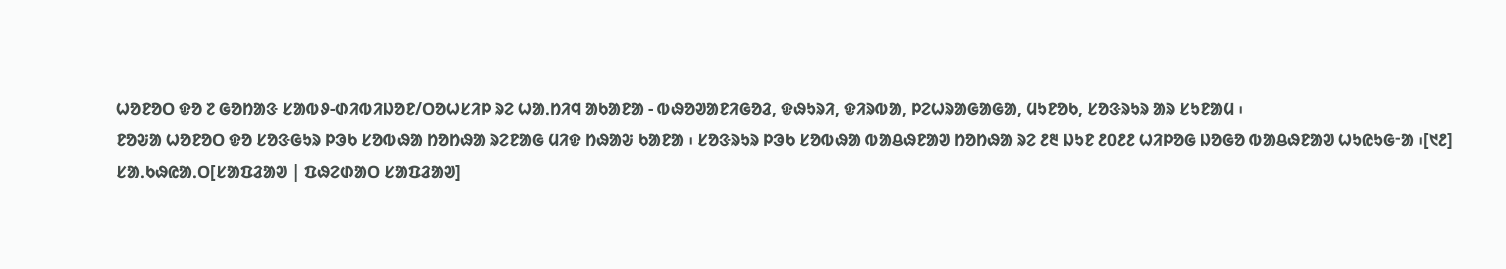ᱦᱚᱱᱚᱛ ᱫᱚ ᱗ ᱜᱚᱴᱟᱝ ᱥᱟᱵᱽ-ᱰᱤᱵᱤᱡᱚᱱ/ᱛᱚᱦᱥᱤᱞ ᱨᱮ ᱦᱟᱹᱴᱤᱧ ᱟᱠᱟᱱᱟ - ᱵᱷᱚᱣᱟᱱᱤᱜᱚᱲ, ᱫᱷᱩᱨᱤ, ᱫᱤᱨᱵᱟ, ᱞᱮᱦᱨᱟᱜᱟᱜᱟ, ᱢᱩᱱᱚᱠ, ᱥᱚᱝᱨᱩᱨ ᱟᱨ ᱥᱩᱱᱟᱢ ᱾
ᱱᱚᱶᱟ ᱦᱚᱱᱚᱛ ᱫᱚ ᱥᱚᱝᱜᱩᱨ ᱞᱳᱠ ᱥᱚᱵᱷᱟ ᱴᱚᱴᱷᱟ ᱨᱮᱱᱟᱜ ᱢᱤᱫ ᱴᱷᱟᱶ ᱠᱟᱱᱟ ᱾ ᱥᱚᱝᱨᱩᱨ ᱞᱳᱠ ᱥᱚᱵᱷᱟ ᱵᱟᱪᱷᱱᱟᱣ ᱴᱚᱴᱷᱟ ᱨᱮ ᱒᱓ ᱡᱩᱱ ᱒᱐᱒᱒ ᱦᱤᱞᱚᱜ ᱡᱚᱜᱚ ᱵᱟᱪᱷᱱᱟᱣ ᱦᱩᱭᱩᱜᱼᱟ ᱾[᱑᱒]
ᱥᱟᱹᱠᱷᱭᱟᱹᱛ[ᱥᱟᱯᱲᱟᱣ | ᱯᱷᱮᱰᱟᱛ ᱥᱟᱯᱲᱟᱣ]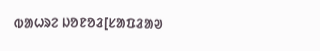ᱵᱟᱦᱨᱮ ᱡᱚᱱᱚᱲ[ᱥᱟᱯᱲᱟᱣ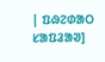| ᱯᱷᱮᱰᱟᱛ ᱥᱟᱯᱲᱟᱣ]